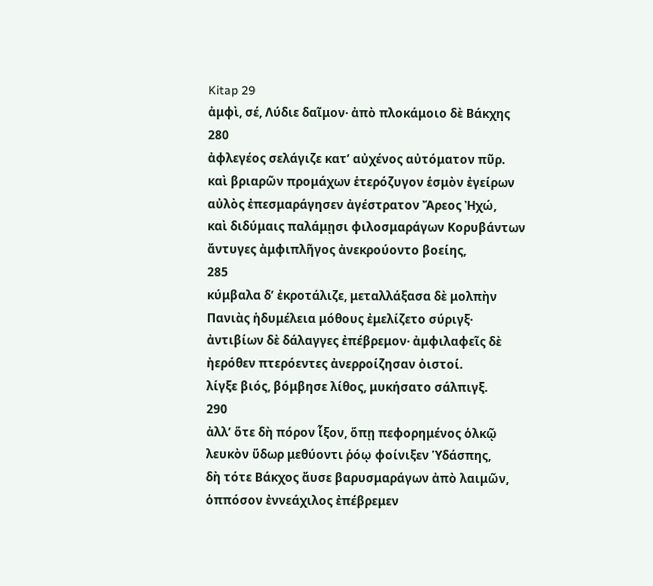Kitap 29
ἀμφὶ, σέ, Λύδιε δαῖμον· ἀπὸ πλοκάμοιο δὲ Βάκχης
280
ἀφλεγέος σελάγιζε κατʼ αὐχένος αὐτόματον πῦρ.
καὶ βριαρῶν προμάχων ἑτερόζυγον ἑσμὸν ἐγείρων
αὐλὸς ἐπεσμαράγησεν ἀγέστρατον Ἄρεος Ἠχώ,
καὶ διδύμαις παλάμῃσι φιλοσμαράγων Κορυβάντων
ἄντυγες ἀμφιπλῆγος ἀνεκρούοντο βοείης,
285
κύμβαλα δʼ ἐκροτάλιζε, μεταλλάξασα δὲ μολπὴν
Πανιὰς ἡδυμέλεια μόθους ἐμελίζετο σύριγξ·
ἀντιβίων δὲ δάλαγγες ἐπέβρεμον· ἀμφιλαφεῖς δὲ
ἠερόθεν πτερόεντες ἀνερροίζησαν ὀιστοί.
λίγξε βιός, βόμβησε λίθος, μυκήσατο σάλπιγξ.
290
ἀλλʼ ὅτε δὴ πόρον ἷξον, ὅπῃ πεφορημένος ὁλκῷ
λευκὸν ὕδωρ μεθύοντι ῥόῳ φοίνιξεν Ὑδάσπης,
δὴ τότε Βάκχος ἄυσε βαρυσμαράγων ἀπὸ λαιμῶν,
ὁππόσον ἐννεάχιλος ἐπέβρεμεν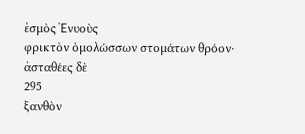ἑσμὸς Ἑνυοὺς
φρικτὸν ὁμολώσσων στομάτων θρόον· ἀσταθέες δὲ
295
ξανθὸν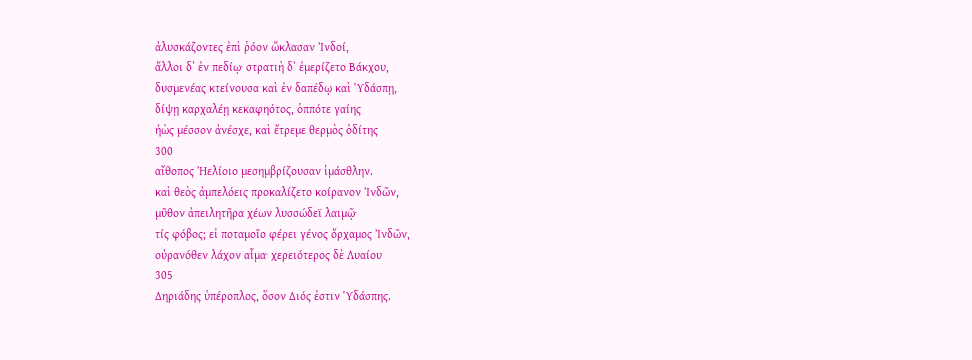ἀλυσκάζοντες ἐπὶ ῥόον ὤκλασαν Ἰνδοί,
ἄλλοι δʼ ἐν πεδίῳ· στρατιὴ δʼ ἐμερίζετο Βάκχου,
δυσμενέας κτείνουσα καὶ ἐν δαπέδῳ καὶ Ὑδάσπῃ,
δίψῃ καρχαλέῃ κεκαφηότος, ὁππότε γαίης
ἠὼς μέσσον ἀνέσχε, καὶ ἔτρεμε θερμὸς ὁδίτης
300
αἴθοπος Ἠελίοιο μεσημβρίζουσαν ἱμάσθλην.
καὶ θεὸς ἀμπελόεις προκαλίζετο κοίρανον Ἰνδῶν,
μῦθον ἀπειλητῆρα χέων λυσσώδεϊ λαιμῷ·
τίς φόβος; εἰ ποταμοῖο φέρει γένος ὄρχαμος Ἰνδῶν,
οὐρανόθεν λάχον αἷμα· χερειότερος δὲ Λυαίου
305
Δηριάδης ὑπέροπλος, ὅσον Διός ἐστιν Ὑδάσπης.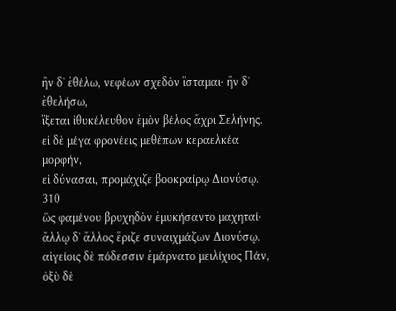ἢν δʼ ἐθέλω, νεφέων σχεδὸν ἵσταμαι· ἢν δʼ ἐθελήσω,
ἵξεται ἰθυκέλευθον ἐμὸν βέλος ἄχρι Σελήνης.
εἰ δὲ μέγα φρονέεις μεθέπων κεραελκέα μορφήν,
εἰ δύνασαι, προμάχιζε βοοκραίρῳ Διονύσῳ.
310
ὣς φαμένου βρυχηδὸν ἐμυκήσαντο μαχηταί·
ἄλλῳ δʼ ἄλλος ἔριζε συναιχμάζων Διονύσῳ.
αἰγείοις δὲ πόδεσσιν ἐμάρνατο μειλίχιος Πάν,
ὀξὺ δὲ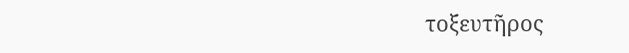τοξευτῆρος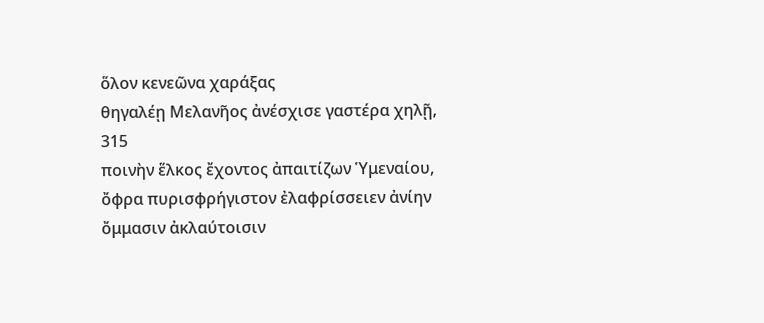ὅλον κενεῶνα χαράξας
θηγαλέῃ Μελανῆος ἀνέσχισε γαστέρα χηλῇ,
315
ποινὴν ἕλκος ἔχοντος ἀπαιτίζων Ὑμεναίου,
ὄφρα πυρισφρήγιστον ἐλαφρίσσειεν ἀνίην
ὄμμασιν ἀκλαύτοισιν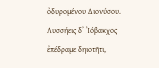ὀδυρομένου Διονύσου.
Λυσσήεις δʼ Ἰόβακχος ἐπέδραμε δηιοτῆτι,